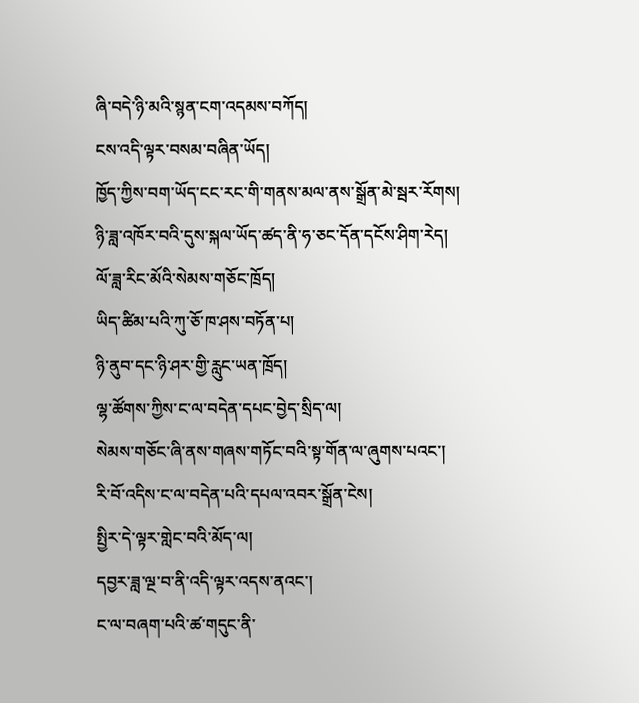ཞི་བདེ་ཉི་མའི་སྙན་ངག་འདམས་བཀོད།
ངས་འདི་ལྟར་བསམ་བཞིན་ཡོད།
ཁྱོད་ཀྱིས་བག་ཡོད་ངང་རང་གི་གནས་མལ་ནས་སྒྲོན་མེ་སྦར་རོགས།
ཉི་ཟླ་འཁོར་བའི་དུས་སྐལ་ཡོད་ཚད་ནི་ཧ་ཅང་དོན་དངོས་ཤིག་རེད།
ལོ་ཟླ་རིང་མོའི་སེམས་གཅོང་ཁྲོད།
ཡིད་ཚིམ་པའི་ཀུ་ཅོ་ཁ་ཤས་བཏོན་པ།
ཉི་ནུབ་དང་ཉི་ཤར་གྱི་རླུང་ཡན་ཁྲོད།
ལྷ་ཚོགས་ཀྱིས་ང་ལ་བདེན་དཔང་བྱེད་སྲིད་ལ།
སེམས་གཅོང་ཞི་ནས་གཞས་གཏོང་བའི་སྟ་གོན་ལ་ཞུགས་པའང་།
རི་བོ་འདིས་ང་ལ་བདེན་པའི་དཔལ་འབར་སྒྲོན་ངེས།
སྤྱིར་དེ་ལྟར་གླེང་བའི་མོད་ལ།
དབྱར་ཟླ་ལྔ་བ་ནི་འདི་ལྟར་འདས་ནའང་།
ང་ལ་བཞག་པའི་ཚ་གདུང་ནི་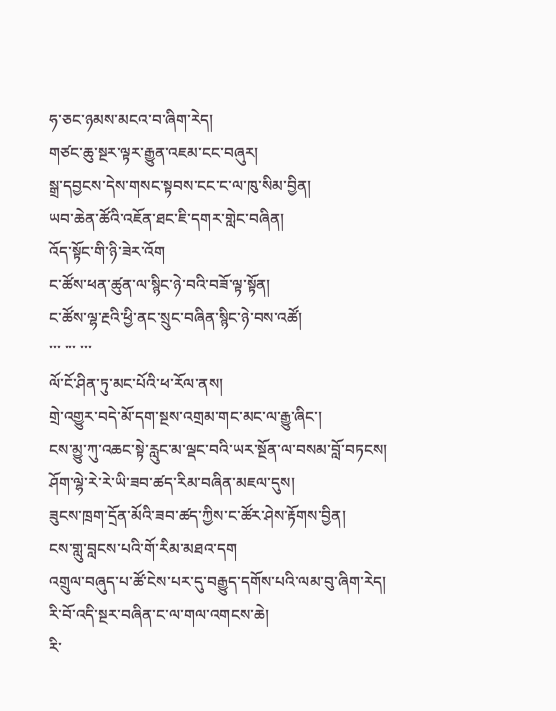ཧ་ཅང་ཉམས་མངའ་བ་ཞིག་རེད།
གཙང་ཆུ་སྔར་ལྟར་རྒྱུན་འཇམ་ངང་བཞུར།
སྒྲ་དབྱངས་དེས་གསང་སྟབས་ངང་ང་ལ་ཁུ་སིམ་བྱིན།
ཡབ་ཆེན་ཚོའི་འཇོན་ཐང་ཇི་དགར་གླེང་བཞིན།
འོད་སྟོང་གི་ཉི་ཟེར་འོག
ང་ཚོས་ཕན་ཚུན་ལ་སྙིང་ཉེ་བའི་བཟོ་ལྟ་སྟོན།
ང་ཚོས་ལྷ་རྔའི་ཕྱི་ནང་སྲུང་བཞིན་སྙིང་ཉེ་བས་འཚོ།
་་་ ་་་ ་་་
ལོ་ངོ་ཤིན་ཏུ་མང་པོའི་ཕ་རོལ་ནས།
གྲེ་འགྱུར་བདེ་མོ་དག་སྔས་འགྲམ་གང་མང་ལ་རྒྱུ་ཞིང་།
ངས་མྱུ་ཀུ་འཆང་སྟེ་རླུང་མ་ལྡང་བའི་ཡར་སྔོན་ལ་བསམ་བློ་བཏངས།
ཤོག་ལྷེ་རེ་རེ་ཡི་ཟབ་ཚད་རིམ་བཞིན་མཇལ་དུས།
ཟུངས་ཁྲག་དྲོན་མོའི་ཟབ་ཚད་ཀྱིས་ང་ཚོར་ཤེས་རྟོགས་བྱིན།
ངས་གླུ་བླངས་པའི་གོ་རིམ་མཐའ་དག
འགྲུལ་བཞུད་པ་ཚོ་ངེས་པར་དུ་བརྒྱུད་དགོས་པའི་ལམ་བུ་ཞིག་རེད།
རི་བོ་འདི་སྔར་བཞིན་ང་ལ་གལ་འགངས་ཆེ།
རི་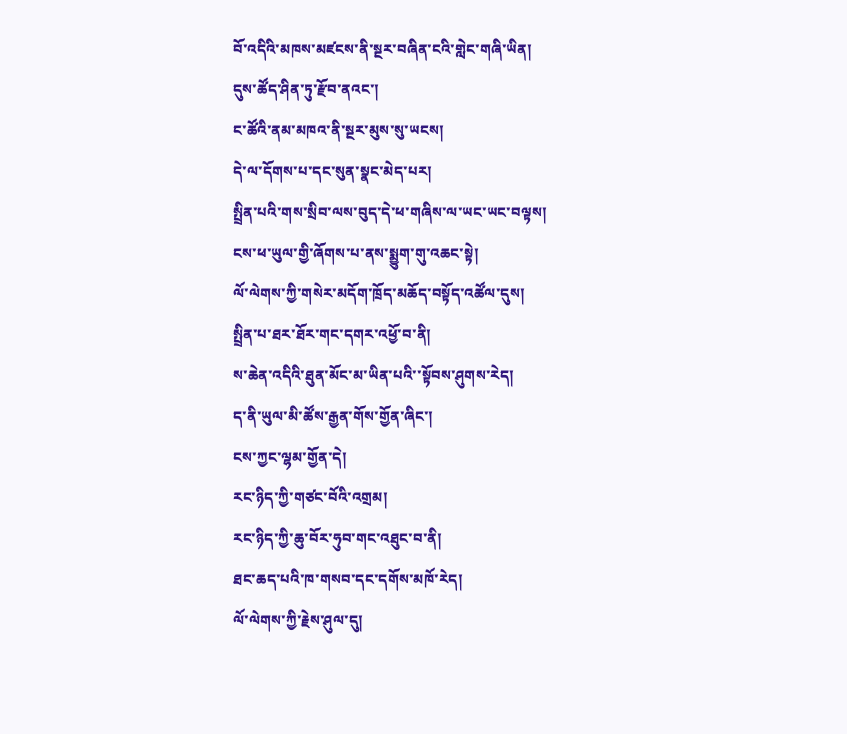བོ་འདིའི་མཁས་མཛངས་ནི་སྔར་བཞིན་ངའི་གླེང་གཞི་ཡིན།
དུས་ཚོད་ཤིན་ཏུ་རྫོབ་ནའང་།
ང་ཚོའི་ནམ་མཁའ་ནི་སྔར་མུས་སུ་ཡངས།
དེ་ལ་དོགས་པ་དང་སུན་སྣང་མེད་པར།
སྤྲིན་པའི་གས་སྲིབ་ལས་བུད་དེ་ཕ་གཞིས་ལ་ཡང་ཡང་བལྟས།
ངས་ཕ་ཡུལ་གྱི་ཞོགས་པ་ནས་སྨྱུག་གུ་འཆང་སྟེ།
ལོ་ལེགས་ཀྱི་གསེར་མདོག་ཁྲོད་མཆོད་བསྟོད་འཚོལ་དུས།
སྤྲིན་པ་ཐར་ཐོར་གང་དགར་འཕྱོ་བ་ནི།
ས་ཆེན་འདིའི་ཐུན་མོང་མ་ཡིན་པའི་་སྟོབས་ཤུགས་རེད།
ད་ནི་ཡུལ་མི་ཚོས་རྒྱན་གོས་གྱོན་ཞིང་།
ངས་ཀྱང་ལྷམ་གྱོན་དེ།
རང་ཉིད་ཀྱི་གཙང་བོའི་འགྲམ།
རང་ཉིད་ཀྱི་ཆུ་བོར་ཧུབ་གང་འཐུང་བ་ནི།
ཐང་ཆད་པའི་ཁ་གསབ་དང་དགོས་མཁོ་རེད།
ལོ་ལེགས་ཀྱི་རྗེས་ཤུལ་དུ།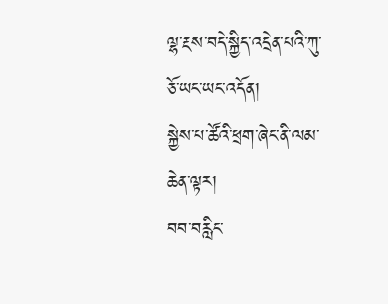ལྷ་རྔས་བདེ་སྐྱིད་འདྲེན་པའི་ཀུ་ཅོ་ཡང་ཡང་འདོན།
སྐྱེས་པ་ཚོའི་ཕྲག་ཞེང་ནི་ལམ་ཆེན་ལྟར།
བབ་བརླིང་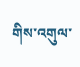གིས་འགུལ་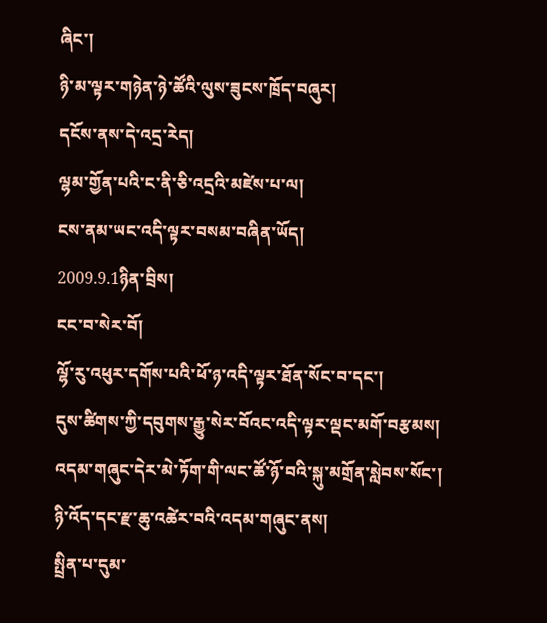ཞིང་།
ཉི་མ་ལྟར་གཉེན་ཉེ་ཚོའི་ལུས་ཟུངས་ཁྲོད་བཞུར།
དངོས་ནས་དེ་འདྲ་རེད།
ལྷམ་གྱོན་པའི་ང་ནི་ཅི་འདྲའི་མཛེས་པ་ལ།
ངས་ནམ་ཡང་འདི་ལྟར་བསམ་བཞིན་ཡོད།
2009.9.1ཉིན་བྲིས།
ངང་བ་སེར་བོ།
ལྷོ་རུ་འཕུར་དགོས་པའི་ཕོ་ཉ་འདི་ལྟར་ཐོན་སོང་བ་དང་།
དུས་ཚིགས་ཀྱི་དབུགས་རྒྱུ་སེར་བོའང་འདི་ལྟར་ལྡང་མགོ་བརྩམས།
འདམ་གཞུང་དེར་མེ་ཏོག་གི་ལང་ཚོ་ཉོ་བའི་སྐུ་མགྲོན་སླེབས་སོང་།
ཉི་འོད་དང་རྫ་ཆུ་འཚེར་བའི་འདམ་གཞུང་ནས།
སྤྲིན་པ་དུམ་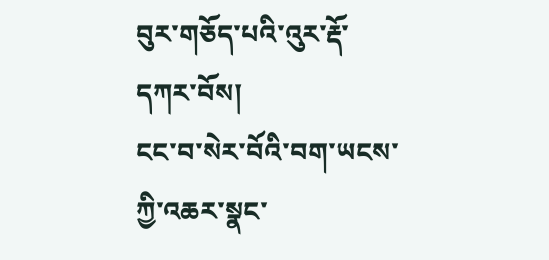བུར་གཅོད་པའི་འུར་རྡོ་དཀར་བོས།
ངང་བ་སེར་བོའི་བག་ཡངས་ཀྱི་འཆར་སྣང་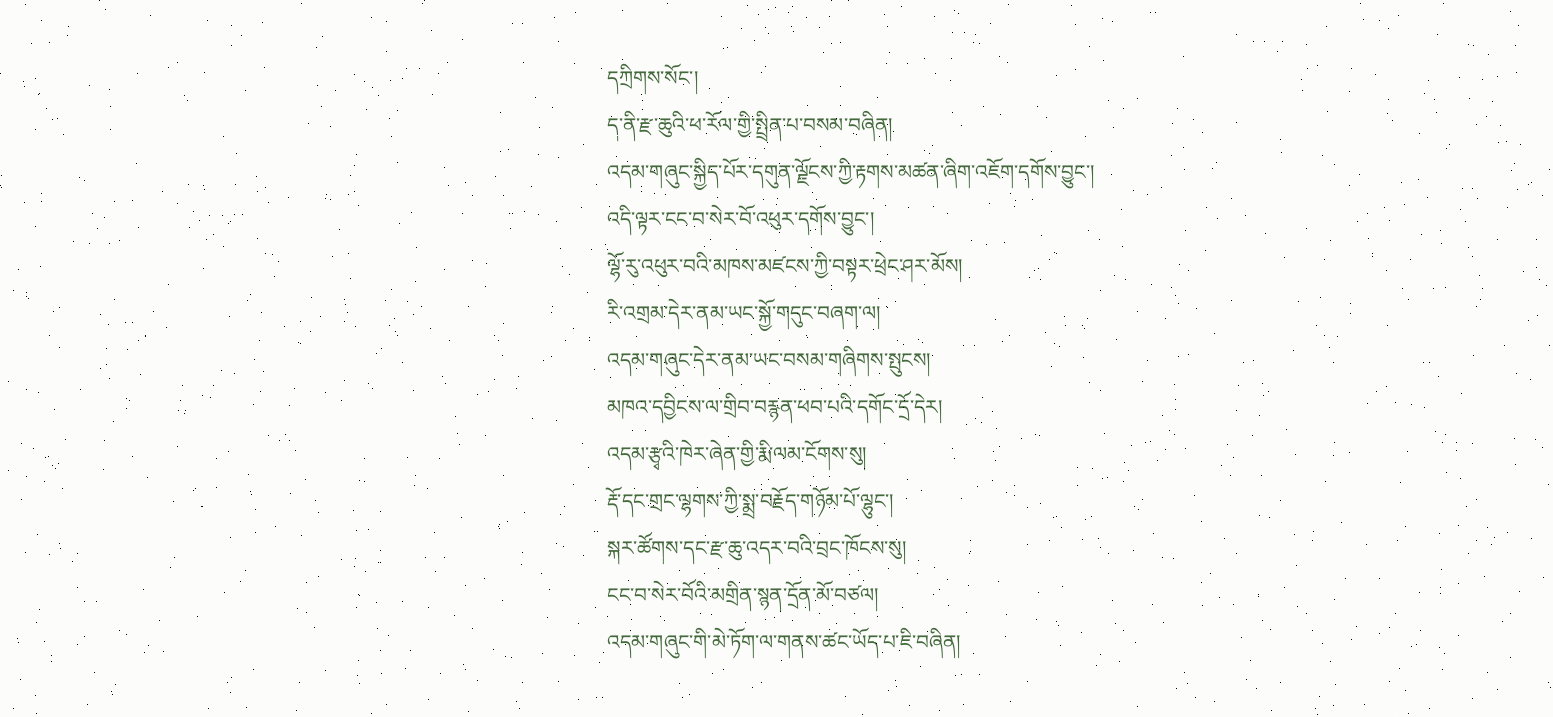དཀྲིགས་སོང་།
ད་ནི་རྫ་ཆུའི་ཕ་རོལ་གྱི་སྤྲིན་པ་བསམ་བཞིན།
འདམ་གཞུང་སྐྱིད་པོར་དགུན་ལྗོངས་ཀྱི་རྟགས་མཚན་ཞིག་འཇོག་དགོས་བྱུང་།
འདི་ལྟར་ངང་བ་སེར་བོ་འཕུར་དགོས་བྱུང་།
ལྷོ་རུ་འཕུར་བའི་མཁས་མཛངས་ཀྱི་བསྟར་ཕྲེང་ཤར་མོས།
རི་འགྲམ་དེར་ནམ་ཡང་སྐྱོ་གདུང་བཞག་ལ།
འདམ་གཞུང་དེར་ནམ་ཡང་བསམ་གཞིགས་སྤུངས།
མཁའ་དབྱིངས་ལ་གྲིབ་བརྙན་ཕབ་པའི་དགོང་དྲོ་དེར།
འདམ་རྩྭའི་ཁེར་ཞེན་གྱི་རྨི་ལམ་ངོགས་སུ།
རྡོ་དང་གྲང་ལྷགས་ཀྱི་སྨྲ་བརྗོད་གཉོམ་པོ་ལྷུང་།
སྐར་ཚོགས་དང་རྫ་ཆུ་འདར་བའི་བྲང་ཁོངས་སུ།
ངང་བ་སེར་བོའི་མགྲིན་སྙན་དྲོན་མོ་བཙལ།
འདམ་གཞུང་གི་མེ་ཏོག་ལ་གནས་ཚང་ཡོད་པ་ཇི་བཞིན།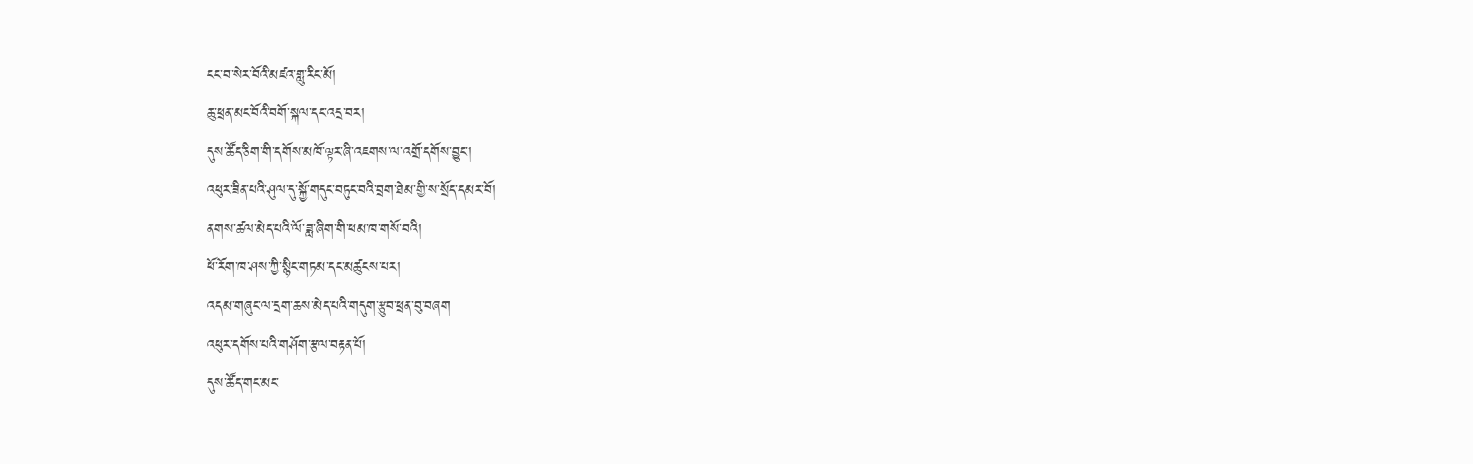ངང་བ་སེར་བོའི་མཛའ་གླུ་རིང་མོ།
ཆུ་ཕྲན་མང་བོའི་བགོ་སྐལ་དང་འདྲ་བར།
དུས་ཚོད་ཅིག་གི་དགོས་མཁོ་ལྟར་ཞི་འཇགས་ལ་འགྲོ་དགོས་བྱུང་།
འཕུར་ཟིན་པའི་ཤུལ་དུ་སྐྱོ་གདུང་བཏུང་བའི་བྲག་ཐེམ་གྱི་ས་སྲོད་དམར་བོ།
ནགས་ཚལ་མེད་པའི་ལོ་ཟླ་ཞིག་གི་ཕམ་ཁ་གསོ་བའི།
ཕོ་རོག་ཁ་ཤས་ཀྱི་སྙིང་གཏམ་དང་མཚུངས་པར།
འདམ་གཞུང་ལ་དྲག་ཆས་མེད་པའི་གདུག་རྩུབ་ཕྲན་བུ་བཞག
འཕུར་དགོས་པའི་གཤོག་རྩལ་བརྟན་པོ།
དུས་ཚོད་གང་མང་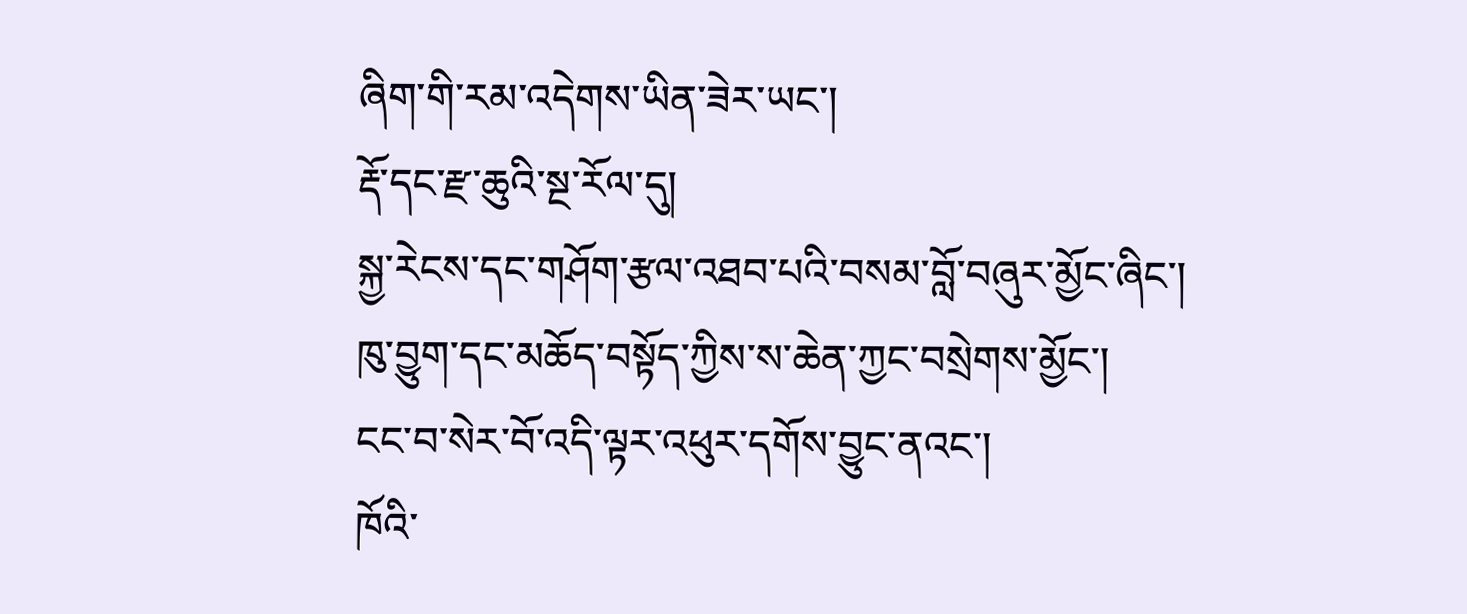ཞིག་གི་རམ་འདེགས་ཡིན་ཟེར་ཡང་།
རྡོ་དང་རྫ་ཆུའི་སྔ་རོལ་དུ།
སྐྱ་རེངས་དང་གཤོག་རྩལ་འཐབ་པའི་བསམ་བློ་བཞུར་མྱོང་ཞིང་།
ཁུ་བྱུག་དང་མཆོད་བསྟོད་ཀྱིས་ས་ཆེན་ཀྱང་བསྲེགས་མྱོང་།
ངང་བ་སེར་བོ་འདི་ལྟར་འཕུར་དགོས་བྱུང་ནའང་།
ཁོའི་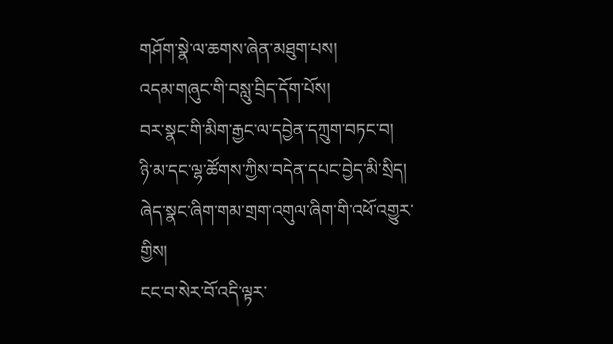གཤོག་སྣེ་ལ་ཆགས་ཞེན་མཐུག་པས།
འདམ་གཞུང་གི་བསླུ་བྲིད་དོག་པོས།
བར་སྣང་གི་མིག་རྒྱང་ལ་དབྱེན་དཀྲུག་བཏང་བ།
ཉི་མ་དང་ལྷ་ཚོགས་ཀྱིས་བདེན་དཔང་བྱེད་མི་སྲིད།
ཞེད་སྣང་ཞིག་གམ་གྲག་འགུལ་ཞིག་གི་འཕོ་འགྱུར་གྱིས།
ངང་བ་སེར་བོ་འདི་ལྟར་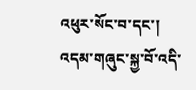འཕུར་སོང་བ་དང་།
འདམ་གཞུང་སྐྱ་བོ་འདི་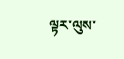ལྟར་ལུས་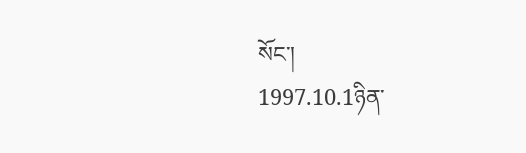སོང་།
1997.10.1ཉིན་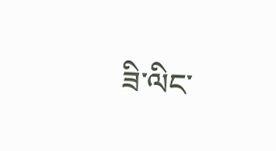ཟི་ལིང་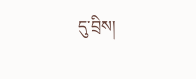དུ་བྲིས།